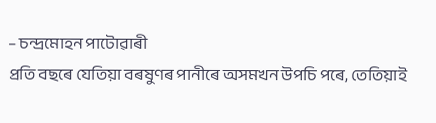– চন্দ্ৰমোহন পাটোৱাৰী
প্ৰতি বছৰে যেতিয়া বৰষুণৰ পানীৰে অসমখন উপচি পৰে, তেতিয়াই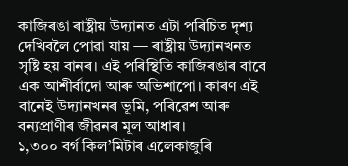কাজিৰঙা ৰাষ্ট্ৰীয় উদ্যানত এটা পৰিচিত দৃশ্য দেখিবলৈ পোৱা যায় — ৰাষ্ট্ৰীয় উদ্যানখনত সৃষ্টি হয় বানৰ। এই পৰিস্থিতি কাজিৰঙাৰ বাবে এক আশীৰ্বাদো আৰু অভিশাপো। কাৰণ এই বানেই উদ্যানখনৰ ভূমি, পৰিৱেশ আৰু বন্যপ্ৰাণীৰ জীৱনৰ মূল আধাৰ।
১,৩০০ বৰ্গ কিল’মিটাৰ এলেকাজুৰি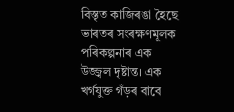বিস্তৃত কাজিৰঙা হৈছে ভাৰতৰ সংৰক্ষণমূলক পৰিকল্পনাৰ এক উজ্জ্বল দৃষ্টান্ত। এক খৰ্গযুক্ত গঁড়ৰ বাবে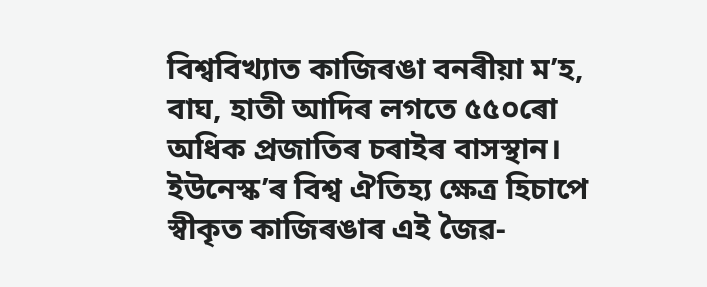বিশ্ববিখ্যাত কাজিৰঙা বনৰীয়া ম’হ, বাঘ, হাতী আদিৰ লগতে ৫৫০ৰো অধিক প্ৰজাতিৰ চৰাইৰ বাসস্থান। ইউনেস্ক’ৰ বিশ্ব ঐতিহ্য ক্ষেত্ৰ হিচাপে স্বীকৃত কাজিৰঙাৰ এই জৈৱ-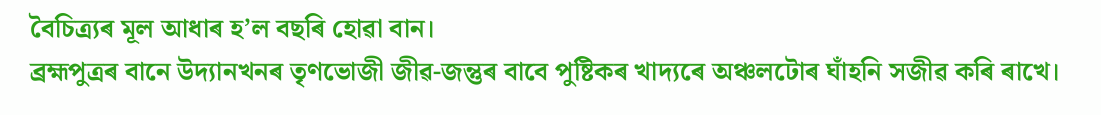বৈচিত্ৰ্যৰ মূল আধাৰ হ’ল বছৰি হোৱা বান।
ব্ৰহ্মপুত্ৰৰ বানে উদ্যানখনৰ তৃণভোজী জীৱ-জন্তুৰ বাবে পুষ্টিকৰ খাদ্যৰে অঞ্চলটোৰ ঘাঁহনি সজীৱ কৰি ৰাখে।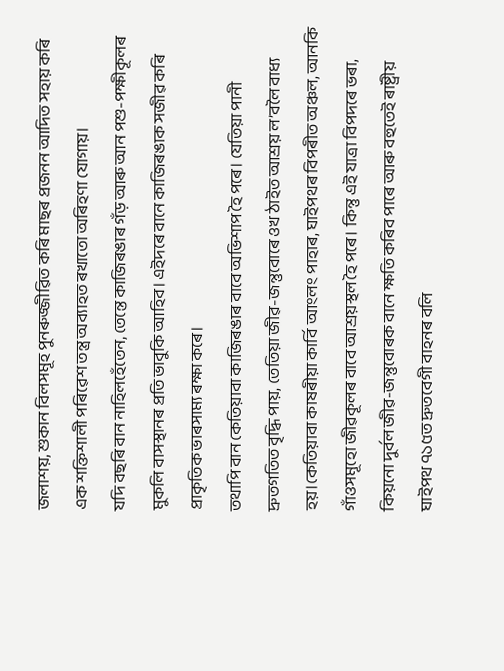জলাশয়, শুকান বিলসমূহ পুনৰুজ্জীৱিত কৰি মাছৰ প্ৰজনন আদিত সহায় কৰি এক শক্তিশালী পৰিৱেশ তন্ত্ৰ অব্যাহত ৰখাতো অৰিহণা যোগায়।
যদি বছৰি বান নাহিলহেঁতেন, তেন্তে কাজিৰঙাৰ গঁড় আৰু আন পশু-পক্ষীকূলৰ মুকলি বাসস্থানৰ প্ৰতি ভাবুকি আহিব। এইদৰে বানে কাজিৰঙাক সজীৱ কৰি প্ৰাকৃতিক ভাৰসাম্য ৰক্ষা কৰে।
তথাপি বান কেতিয়াবা কাজিৰঙাৰ বাবে অভিশাপ হৈ পৰে। যেতিয়া পানী দ্ৰুতগতিত বৃদ্ধি পায়, তেতিয়া জীৱ-জন্তুবোৰে ওখ ঠাইত আশ্ৰয় ল’বলৈ বাধ্য হয়।কেতিয়াবা কাষৰীয়া কাৰ্বি আংলং পাহাৰ, ঘাইপথৰ বিপৰীত অঞ্চল, আনকি গাঁওসমূহো জীৱকূলৰ বাবে আশ্ৰয়স্থল হৈ পৰে। কিন্তু এই যাত্ৰা বিপদৰে ভৰা, কিয়নো দুৰ্বল জীৱ-জন্তুবোৰক বানে ক্ষতি কৰিব পাৰে আৰু বহুতেই ৰাষ্ট্ৰীয় ঘাইপথ ৭১৫ত দ্ৰুতবেগী বাহনৰ বলি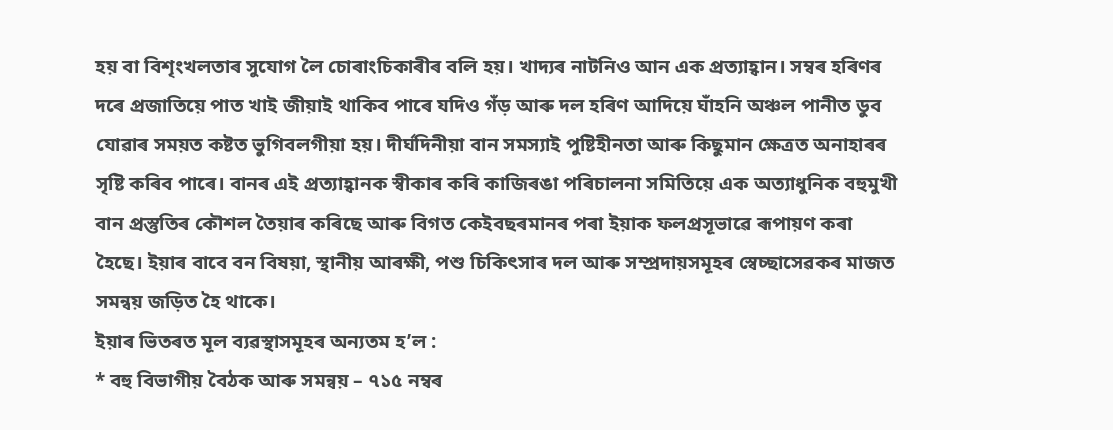হয় বা বিশৃংখলতাৰ সুযোগ লৈ চোৰাংচিকাৰীৰ বলি হয়। খাদ্যৰ নাটনিও আন এক প্ৰত্যাহ্বান। সম্বৰ হৰিণৰ দৰে প্ৰজাতিয়ে পাত খাই জীয়াই থাকিব পাৰে যদিও গঁড় আৰু দল হৰিণ আদিয়ে ঘাঁহনি অঞ্চল পানীত ডুব যোৱাৰ সময়ত কষ্টত ভুগিবলগীয়া হয়। দীৰ্ঘদিনীয়া বান সমস্যাই পুষ্টিহীনতা আৰু কিছুমান ক্ষেত্ৰত অনাহাৰৰ সৃষ্টি কৰিব পাৰে। বানৰ এই প্ৰত্যাহ্বানক স্বীকাৰ কৰি কাজিৰঙা পৰিচালনা সমিতিয়ে এক অত্যাধুনিক বহুমুখী বান প্ৰস্তুতিৰ কৌশল তৈয়াৰ কৰিছে আৰু বিগত কেইবছৰমানৰ পৰা ইয়াক ফলপ্ৰসূভাৱে ৰূপায়ণ কৰা হৈছে। ইয়াৰ বাবে বন বিষয়া, স্থানীয় আৰক্ষী, পশু চিকিৎসাৰ দল আৰু সম্প্ৰদায়সমূহৰ স্বেচ্ছাসেৱকৰ মাজত সমন্বয় জড়িত হৈ থাকে।
ইয়াৰ ভিতৰত মূল ব্যৱস্থাসমূহৰ অন্যতম হ’ল :
* বহু বিভাগীয় বৈঠক আৰু সমন্বয় – ৭১৫ নম্বৰ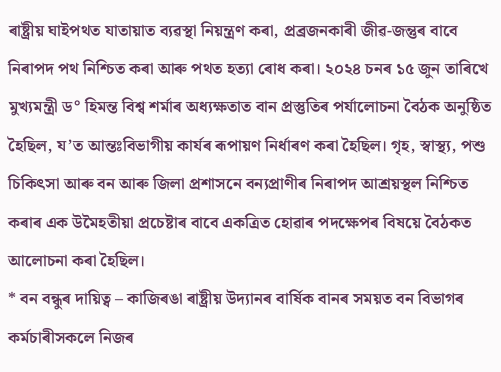ৰাষ্ট্ৰীয় ঘাইপথত যাতায়াত ব্যৱস্থা নিয়ন্ত্ৰণ কৰা, প্ৰব্ৰজনকাৰী জীৱ-জন্তুৰ বাবে নিৰাপদ পথ নিশ্চিত কৰা আৰু পথত হত্যা ৰোধ কৰা। ২০২৪ চনৰ ১৫ জুন তাৰিখে মুখ্যমন্ত্ৰী ড° হিমন্ত বিশ্ব শৰ্মাৰ অধ্যক্ষতাত বান প্ৰস্তুতিৰ পৰ্যালোচনা বৈঠক অনুষ্ঠিত হৈছিল, য’ত আন্তঃবিভাগীয় কাৰ্যৰ ৰূপায়ণ নিৰ্ধাৰণ কৰা হৈছিল। গৃহ, স্বাস্থ্য, পশু চিকিৎসা আৰু বন আৰু জিলা প্ৰশাসনে বন্যপ্ৰাণীৰ নিৰাপদ আশ্ৰয়স্থল নিশ্চিত কৰাৰ এক উমৈহতীয়া প্ৰচেষ্টাৰ বাবে একত্ৰিত হোৱাৰ পদক্ষেপৰ বিষয়ে বৈঠকত আলোচনা কৰা হৈছিল।
* বন বন্ধুৰ দায়িত্ব – কাজিৰঙা ৰাষ্ট্ৰীয় উদ্যানৰ বাৰ্ষিক বানৰ সময়ত বন বিভাগৰ কৰ্মচাৰীসকলে নিজৰ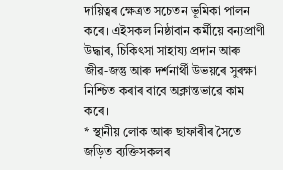দায়িত্বৰ ক্ষেত্ৰত সচেতন ভূমিকা পালন কৰে। এইসকল নিষ্ঠাবান কৰ্মীয়ে বন্যপ্ৰাণী উদ্ধাৰ, চিকিৎসা সাহায্য প্ৰদান আৰু জীৱ-জন্তু আৰু দৰ্শনাৰ্থী উভয়ৰে সুৰক্ষা নিশ্চিত কৰাৰ বাবে অক্লান্তভাৱে কাম কৰে।
* স্থানীয় লোক আৰু ছাফাৰীৰ সৈতে জড়িত ব্যক্তিসকলৰ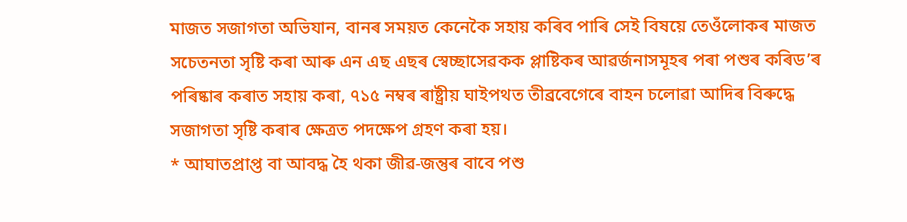মাজত সজাগতা অভিযান, বানৰ সময়ত কেনেকৈ সহায় কৰিব পাৰি সেই বিষয়ে তেওঁলোকৰ মাজত সচেতনতা সৃষ্টি কৰা আৰু এন এছ এছৰ স্বেচ্ছাসেৱকক প্লাষ্টিকৰ আৱৰ্জনাসমূহৰ পৰা পশুৰ কৰিড’ৰ পৰিষ্কাৰ কৰাত সহায় কৰা, ৭১৫ নম্বৰ ৰাষ্ট্ৰীয় ঘাইপথত তীব্ৰবেগেৰে বাহন চলোৱা আদিৰ বিৰুদ্ধে সজাগতা সৃষ্টি কৰাৰ ক্ষেত্ৰত পদক্ষেপ গ্ৰহণ কৰা হয়।
* আঘাতপ্ৰাপ্ত বা আবদ্ধ হৈ থকা জীৱ-জন্তুৰ বাবে পশু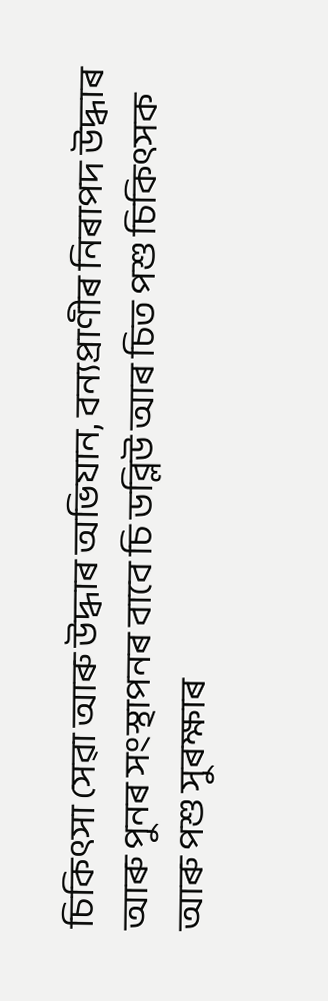চিকিৎসা সেৱা আৰু উদ্ধাৰ অভিযান, বন্যপ্ৰাণীৰ নিৰাপদ উদ্ধাৰ আৰু পুনৰ সংস্থাপনৰ বাবে চি ডব্লিউ আৰ চিত পশু চিকিৎসক আৰু পশু সুৰক্ষাৰ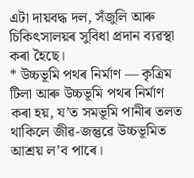এটা দায়বদ্ধ দল, সঁজুলি আৰু চিকিৎসালয়ৰ সুবিধা প্ৰদান ব্যৱস্থা কৰা হৈছে।
* উচ্চভূমি পথৰ নিৰ্মাণ — কৃত্ৰিম টিলা আৰু উচ্চভূমি পথৰ নিৰ্মাণ কৰা হয়, য’ত সমভূমি পানীৰ তলত থাকিলে জীৱ-জন্তুৱে উচ্চভূমিত আশ্ৰয় ল’ব পাৰে।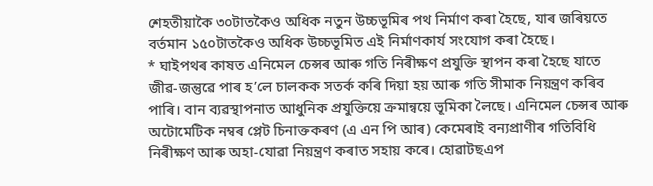শেহতীয়াকৈ ৩০টাতকৈও অধিক নতুন উচ্চভূমিৰ পথ নিৰ্মাণ কৰা হৈছে, যাৰ জৰিয়তে বৰ্তমান ১৫০টাতকৈও অধিক উচ্চভূমিত এই নিৰ্মাণকাৰ্য সংযোগ কৰা হৈছে।
* ঘাইপথৰ কাষত এনিমেল চেন্সৰ আৰু গতি নিৰীক্ষণ প্ৰযুক্তি স্থাপন কৰা হৈছে যাতে জীৱ-জন্তুৱে পাৰ হ’লে চালকক সতৰ্ক কৰি দিয়া হয় আৰু গতি সীমাক নিয়ন্ত্ৰণ কৰিব পাৰি। বান ব্যৱস্থাপনাত আধুনিক প্ৰযুক্তিয়ে ক্ৰমান্বয়ে ভূমিকা লৈছে। এনিমেল চেন্সৰ আৰু অটোমেটিক নম্বৰ প্লেট চিনাক্তকৰণ (এ এন পি আৰ) কেমেৰাই বন্যপ্ৰাণীৰ গতিবিধি নিৰীক্ষণ আৰু অহা-যোৱা নিয়ন্ত্ৰণ কৰাত সহায় কৰে। হোৱাটছএপ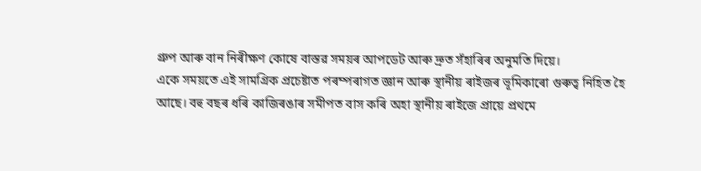গ্ৰুপ আৰু বান নিৰীক্ষণ কোষে বাস্তৱ সময়ৰ আপডেট আৰু দ্ৰুত সঁহাৰিৰ অনুমতি দিয়ে।
একে সময়তে এই সামগ্ৰিক প্ৰচেষ্টাত পৰম্পৰাগত জ্ঞান আৰু স্থানীয় ৰাইজৰ ভূমিকাৰো গুৰুত্ব নিহিত হৈ আছে। বহু বছৰ ধৰি কাজিৰঙাৰ সমীপত বাস কৰি অহা স্থানীয় ৰাইজে প্ৰায়ে প্ৰথমে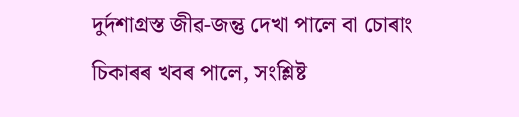দুৰ্দশাগ্ৰস্ত জীৱ-জন্তু দেখা পালে বা চোৰাং চিকাৰৰ খবৰ পালে, সংশ্লিষ্ট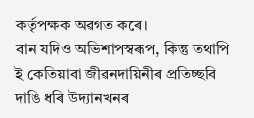কৰ্তৃপক্ষক অৱগত কৰে।
বান যদিও অভিশাপস্বৰূপ, কিন্তু তথাপি ই কেতিয়াবা জীৱনদায়িনীৰ প্ৰতিচ্ছবি দাঙি ধৰি উদ্যানখনৰ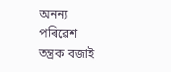অনন্য পৰিৱেশ তন্ত্ৰক বজাই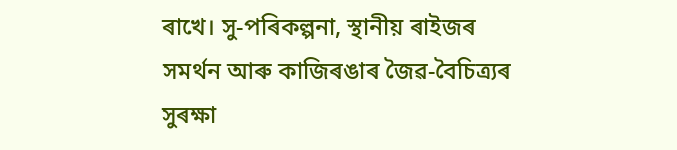ৰাখে। সু-পৰিকল্পনা, স্থানীয় ৰাইজৰ সমৰ্থন আৰু কাজিৰঙাৰ জৈৱ-বৈচিত্ৰ্যৰ সুৰক্ষা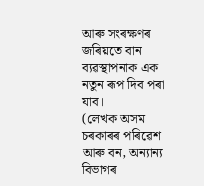আৰু সংৰক্ষণৰ জৰিয়তে বান ব্যৱস্থাপনাক এক নতুন ৰূপ দিব পৰা যাব।
(লেখক অসম চৰকাৰৰ পৰিৱেশ আৰু বন, অন্যান্য বিভাগৰ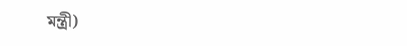মন্ত্ৰী)